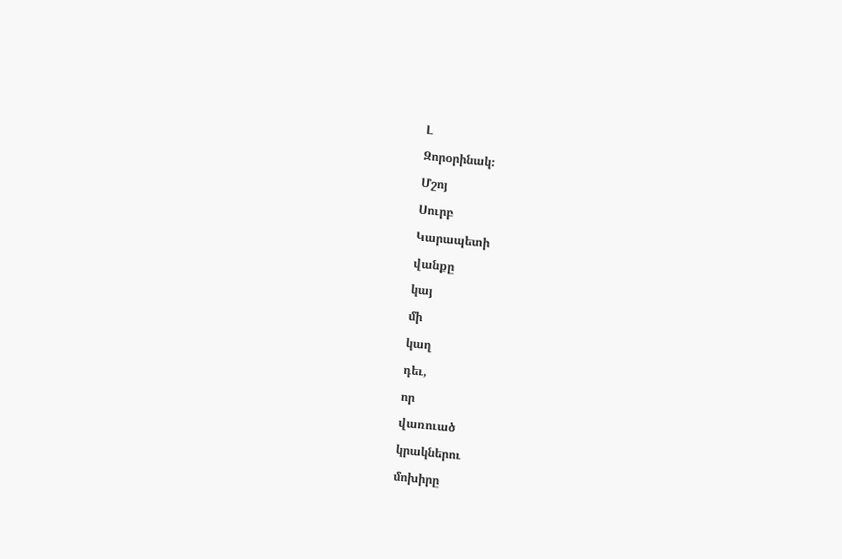Լ
Զորօրինակ։
Մշոյ
Սուրբ
Կարապետի
վանքը
կայ
մի
կաղ
դեւ,
որ
վառուած
կրակներու
մոխիրը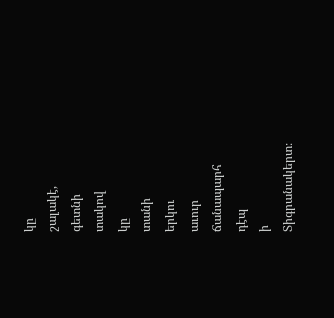կը
շալակէ,
գետնի
տակով
կը
տանի
երկու
աւուր
ճանապարհ
դէպ
ի
Տիգրանակերտ։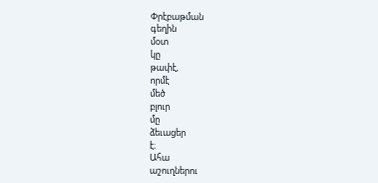Փրէբաթման
գեղին
մօտ
կը
թափէ,
որմէ
մեծ
բլուր
մը
ձեւացեր
է։
Ահա
աշուղներու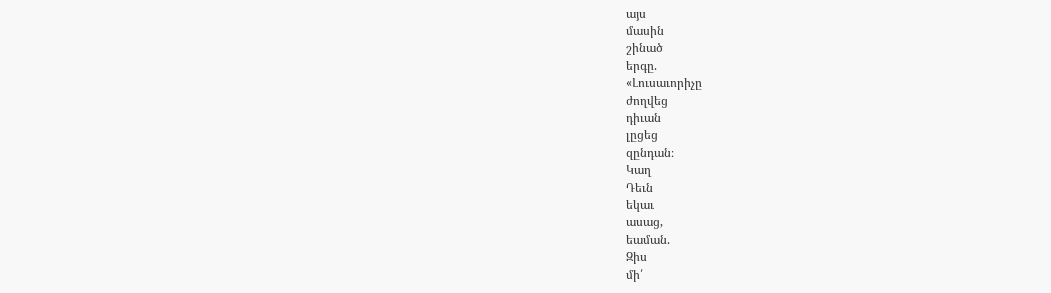այս
մասին
շինած
երգը.
«Լուսաւորիչը
ժողվեց
դիւան
լըցեց
զընդան։
Կաղ
Դեւն
եկաւ
ասաց,
եաման.
Զիս
մի՛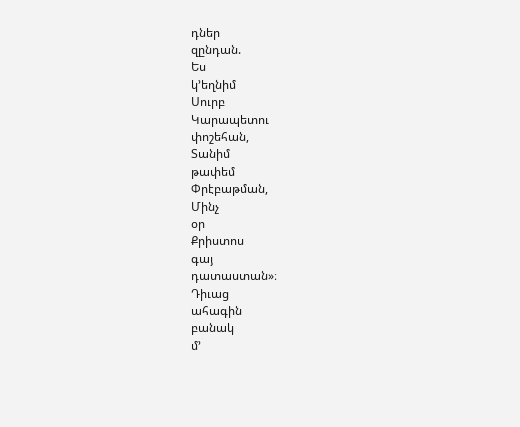դներ
զընդան.
Ես
կ՚եղնիմ
Սուրբ
Կարապետու
փոշեհան,
Տանիմ
թափեմ
Փրէբաթման,
Մինչ
օր
Քրիստոս
գայ
դատաստան»։
Դիւաց
ահագին
բանակ
մ՚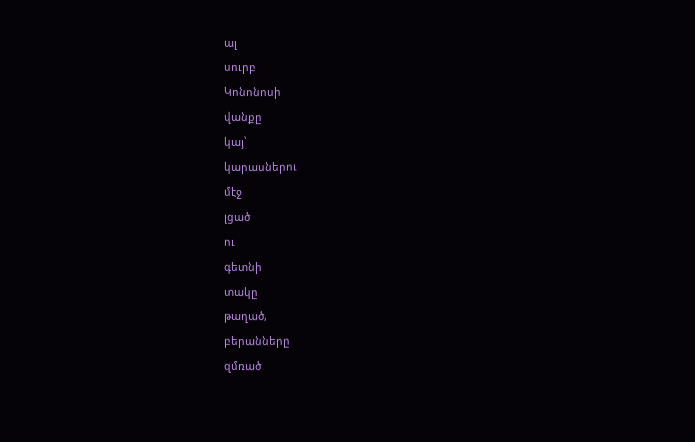ալ
սուրբ
Կոնոնոսի
վանքը
կայ՝
կարասներու
մէջ
լցած
ու
գետնի
տակը
թաղած,
բերանները
զմռած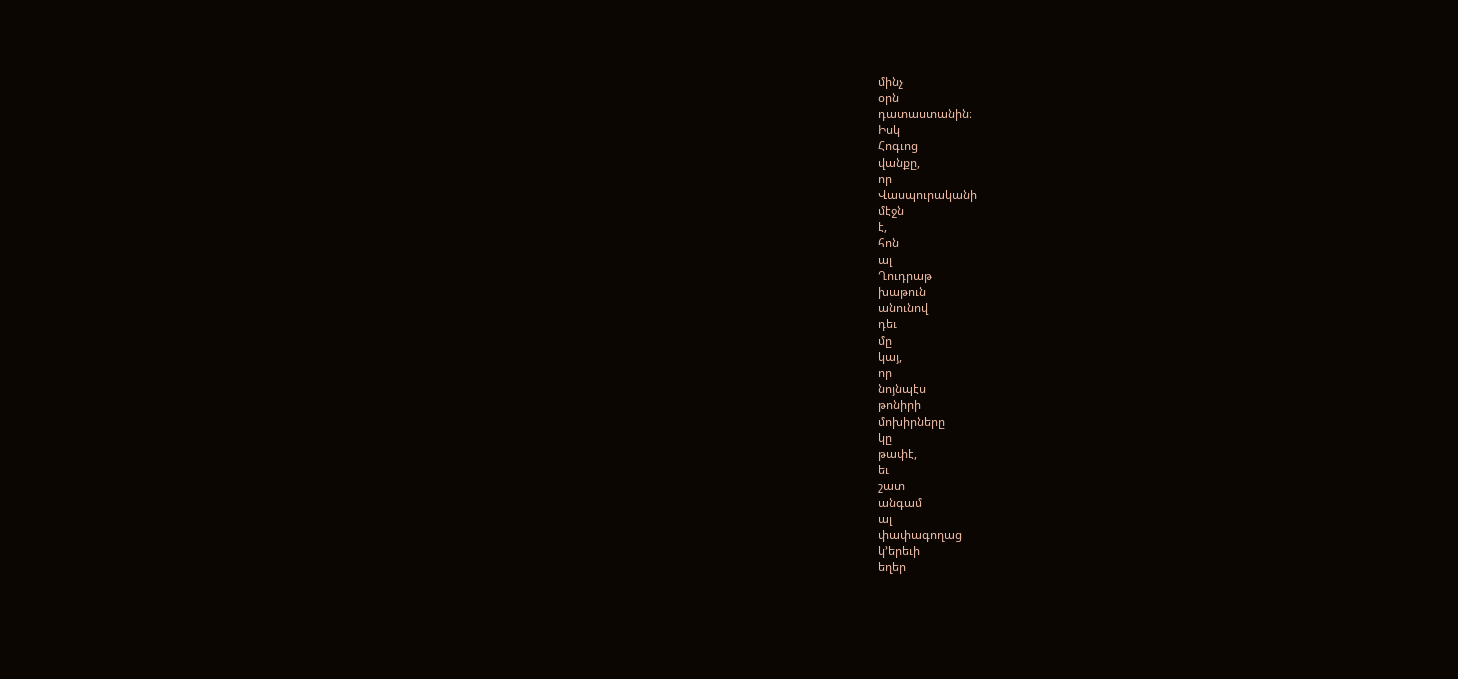մինչ
օրն
դատաստանին։
Իսկ
Հոգւոց
վանքը,
որ
Վասպուրականի
մէջն
է,
հոն
ալ
Ղուդրաթ
խաթուն
անունով
դեւ
մը
կայ,
որ
նոյնպէս
թոնիրի
մոխիրները
կը
թափէ,
եւ
շատ
անգամ
ալ
փափագողաց
կ՚երեւի
եղեր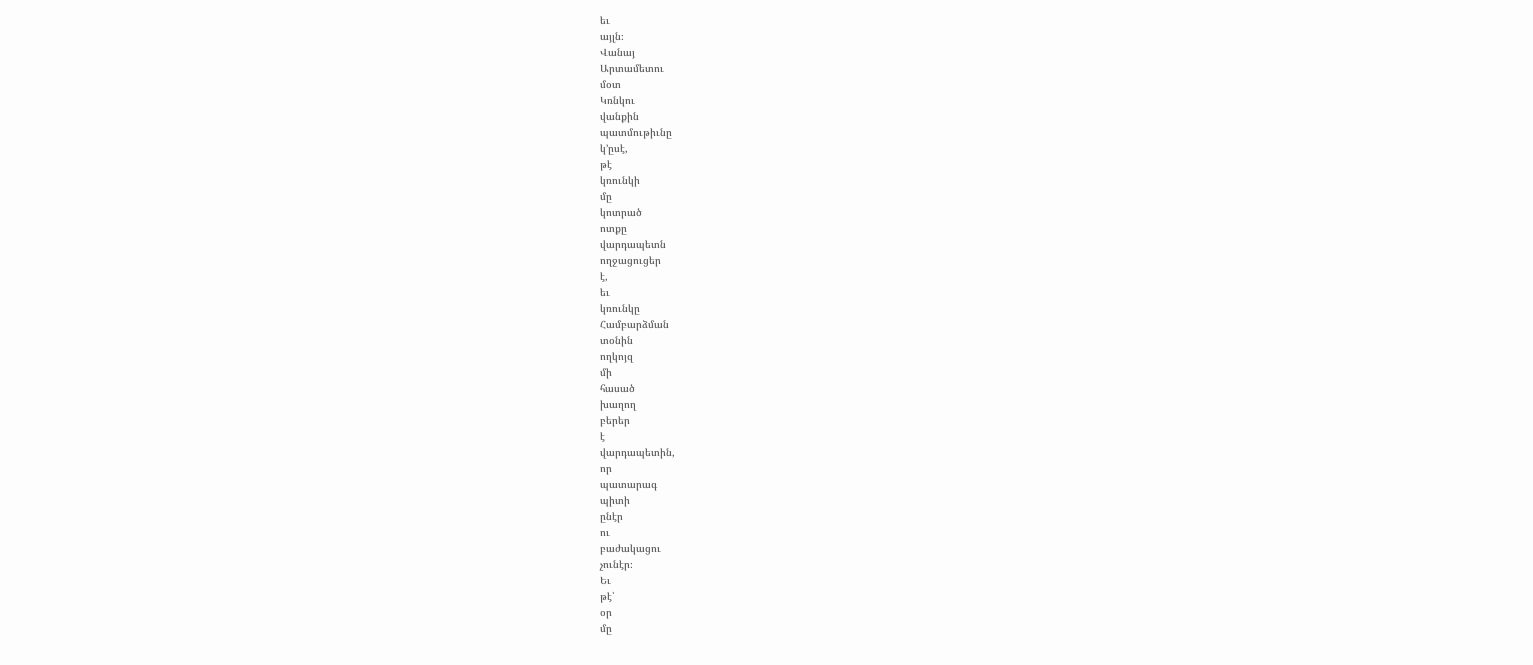եւ
այլն։
Վանայ
Արտամետու
մօտ
Կռնկու
վանքին
պատմութիւնը
կ՚ըսէ,
թէ
կռունկի
մը
կոտրած
ոտքը
վարդապետն
ողջացուցեր
է,
եւ
կռունկը
Համբարձման
տօնին
ողկոյզ
մի
հասած
խաղող
բերեր
է
վարդապետին,
որ
պատարագ
պիտի
ընէր
ու
բաժակացու
չունէր։
Եւ
թէ՝
օր
մը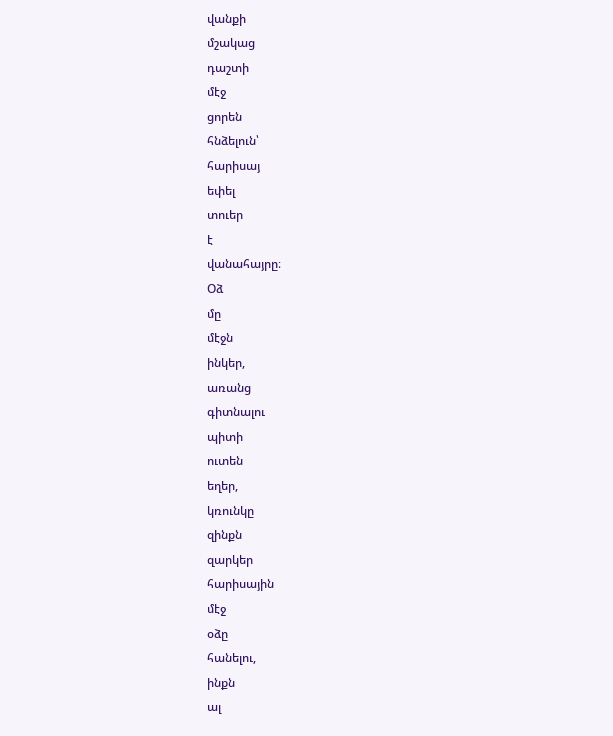վանքի
մշակաց
դաշտի
մէջ
ցորեն
հնձելուն՝
հարիսայ
եփել
տուեր
է
վանահայրը։
Օձ
մը
մէջն
ինկեր,
առանց
գիտնալու
պիտի
ուտեն
եղեր,
կռունկը
զինքն
զարկեր
հարիսային
մէջ
օձը
հանելու,
ինքն
ալ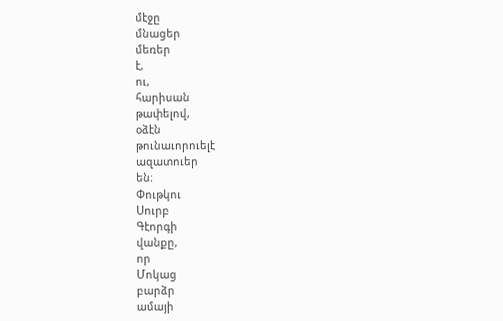մէջը
մնացեր
մեռեր
է,
ու,
հարիսան
թափելով,
օձէն
թունաւորուելէ
ազատուեր
են։
Փութկու
Սուրբ
Գէորգի
վանքը,
որ
Մոկաց
բարձր
ամայի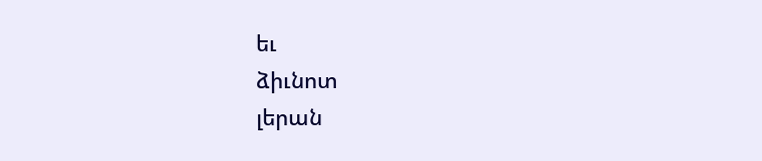եւ
ձիւնոտ
լերան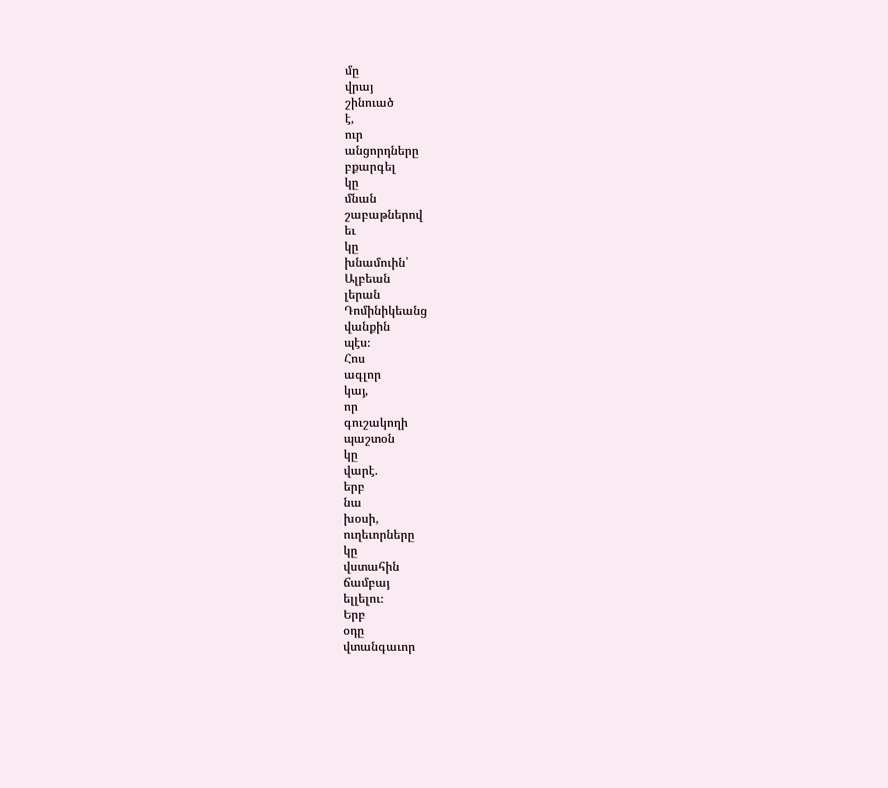մը
վրայ
շինուած
է,
ուր
անցորդները
բքարգել
կը
մնան
շաբաթներով
եւ
կը
խնամուին՝
Ալբեան
լերան
Դոմինիկեանց
վանքին
պէս։
Հոս
ագլոր
կայ,
որ
գուշակողի
պաշտօն
կը
վարէ.
երբ
նա
խօսի,
ուղեւորները
կը
վստահին
ճամբայ
ելլելու։
Երբ
օդը
վտանգաւոր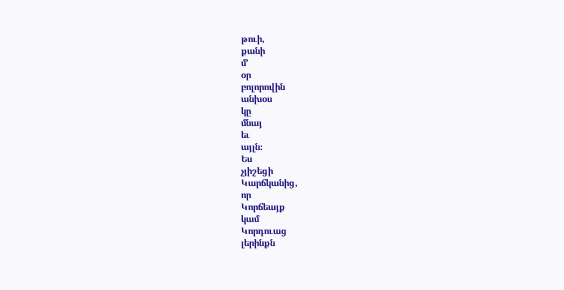թուի,
քանի
մ՚
օր
բոլորովին
անխօս
կը
մնայ
եւ
այլն։
Ես
չյիշեցի
Կարճկանից,
որ
Կորճեայք
կամ
Կորդուաց
լերինքն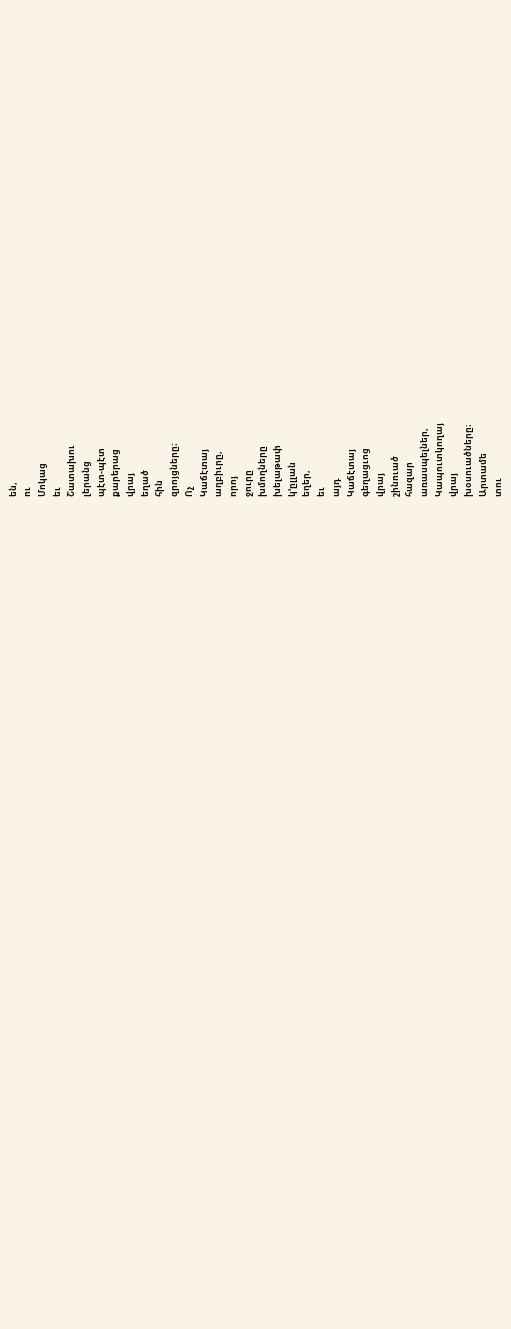են,
ու
Մոկաց
եւ
Շատախու
լերանց
պէտ-պէտ
քարերաց
վրայ
եղած
հին
զրոյցները։
Ոչ
Կաճէտայ
աղբիւրը,
որոյ
ջուրը
խմողները
խելաթափ
կ՚ըլլան
եղեր,
եւ
այդ
Կաճէտայ
գեղացւոց
վրայ
շինուած
հազար
առասպելներ,
Կապուտկողայ
վրայ
խօսուածները։
Արտամե
տու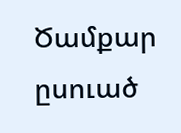Ծամքար
ըսուած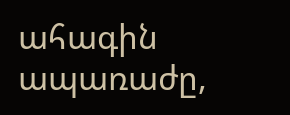ահագին
ապառաժը,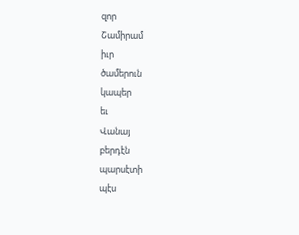զոր
Շամիրամ
իւր
ծամերուն
կապեր
եւ
Վանայ
բերդէն
պարսէտի
պէս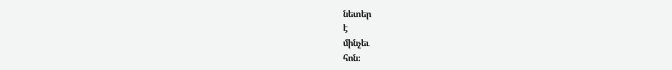նետեր
է
մինչեւ
հոն։